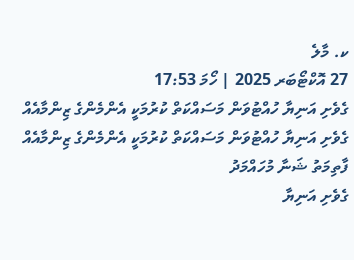ކ. މާލެ
27 އޮކްޓޯބަރ 2025 | ހޯމަ 17:53
ގެވެށި އަނިޔާ ހުއްޓުވަން މަސައްކަތް ކުރުމަކީ އެންމެންގެ ޒިންމާއެއް
ގެވެށި އަނިޔާ ހުއްޓުވަން މަސައްކަތް ކުރުމަކީ އެންމެންގެ ޒިންމާއެއް
ފާތިމަތު ޝަނާ މުހައްމަދު
ގެވެށި އަނިޔާ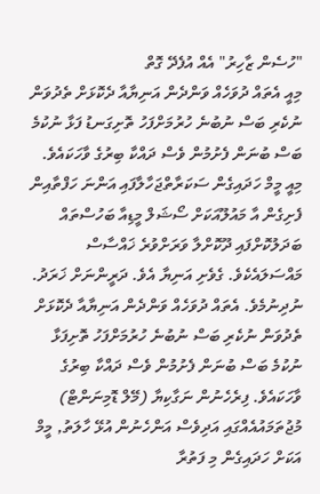"ހުސެން ޒާހިރު" އެއް އުފެދޭ ގޮތް
މިއީ އެތައް ދުވަހެއް ވަންދެން އަނިޔާއާ ދެކޮޅަށް ތެދުވަން ނުކެރި ބަސް ނުބުނެ ހުރުމަށްފަހު ތޮށިގަނޑު ފަޅާ ނުކުމެ ބަސް ބުނަން ފެށުމުން ވެސް ދައްކާ ބިރުގެ ވާހަކައެވެ.
މިއީ މީމް ހަދައިގެން ސަކަރާތްޖަހާލާފައި އަންނަ ހަފްތާއިން ފެށިގެން އާ މައުލޫއަކަށް ސޯޝަލް މީޑިއާ ބަހުސްތައް ބަދަލުކޮށްފައި ދޫކޮށްލާ ވަރަށްވުރެ ޚައްސާސް މައްސަލައެކެވެ. ގެވެށި އަނިޔާ އެވެ. ދަރީންނަށް ޚަރަދު. ނުދިނުމެވެ. އެތައް ދުވަހެއް ވަންދެން އަނިޔާއާ ދެކޮޅަށް ތެދުވަން ނުކެރި ބަސް ނުބުނެ ހުރުމަށްފަހު ތޮށިފަޅާ ނުކުމެ ބަސް ބުނަން ފެށުމުން ވެސް ދައްކާ ބިރުގެ ވާހަކައެވެ. ފިރެހެނުން ނަގާކިޔާ (މޭލް ޑޮމިނަންޓް) މުޖުތަމައުއެއްގައި އަދިވެސް އަންހެނުން އުޅޭ ހާލަތު, މީމް އަކަށް ހަދައިގެން މި ފަތުރާ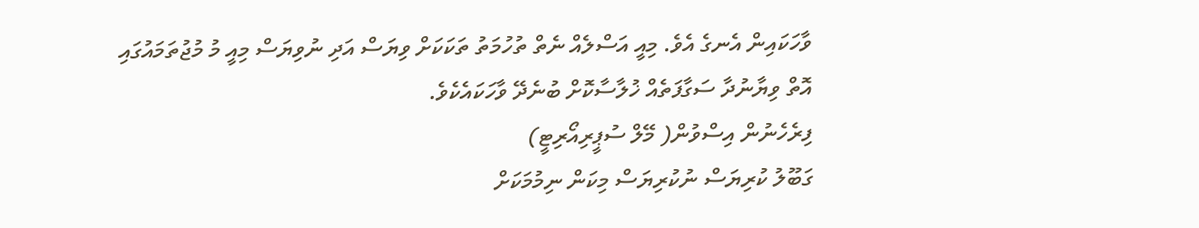ވާހަކައިން އެނގެ އެވެ. މިއީ އަސްލެއް ނެތް ތުހުމަތު ތަކަކަށް ވިޔަސް އަދި ނުވިޔަސް މިއީ މު މުޖުތަމައުގައި އޮތް ވިޔާނުދާ ސަގާފަތެއް ޚުލާސާކޮށް ބުނެދޭ ވާހަކައެކެވެ.
ފިރެހެނުން އިސްވުން( މޭލް ސުޕީރިއޯރިޓީ)
ގަބޫލު ކުރިޔަސް ނުކުރިޔަސް މިކަން ނިމުމަކަށް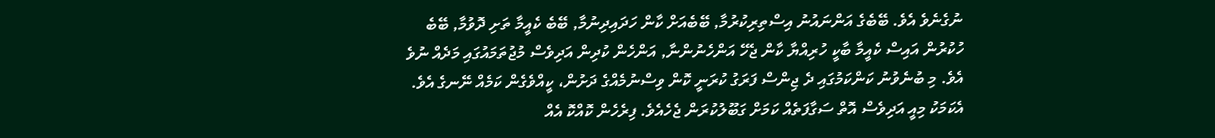ނުގެނެވެ އެވެ. ބޭބެގެ އަންނައުނު އިސްތިރިކުރުމާ, ބޭބެއަށް ކާން ހަދައިދިނުމާ, ބޭބެ ކެއީމާ ތަށި ދޮވުމާ, ބޭބެ ހުކުރުން އައިސް ކެއީމާ ބާކީ ހުރިއްޔާ ކާން ޖެހޭ އަންހެނުންނާ, އަންހެން ކުދިން އަދިވެސް މުޖުތަމައުގައި މަދެއް ނުވެ އެވެ. މި ބުނެވުނު ކަންކަމުގައި ދެ ޖިންސް ފަރަގު ކުރަނީ ކޮން ވިސްނުމެއްގެ ދަށުން، ކީއްވެގެން ކަމެއް ނޭނގެ އެވެ. އެކަމަކު މިއީ އަދިވެސް އޮތް ސަގާފަތެއް ކަމަށް ގަބޫލުކުރަން ޖެހެއެވެ. ފިރެހެން ކޮއްކޮ އެއް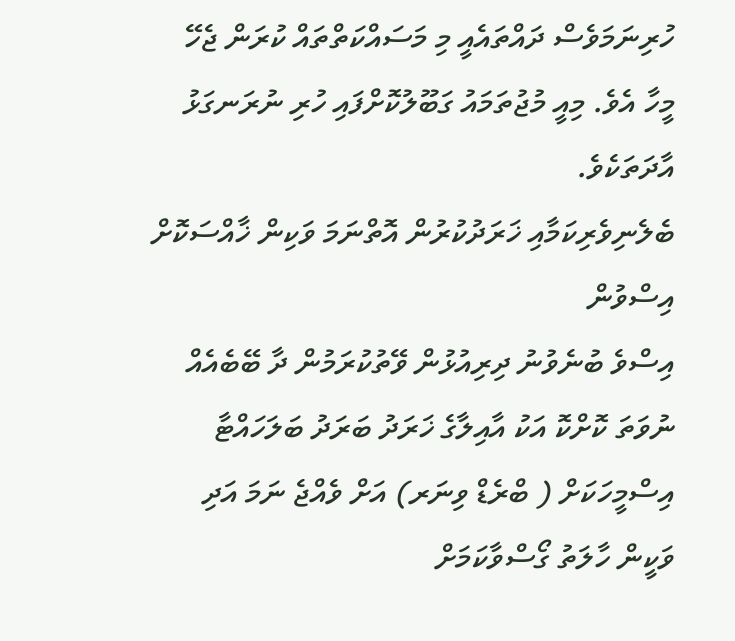ހުރިނަމަވެސް ދައްތައެއީ މި މަސައްކަތްތައް ކުރަން ޖެހޭ މީހާ އެވެ. މިއީ މުޖުތަމައު ގަބޫލުކޮށްފައި ހުރި ނުރަނގަޅު އާދަތަކެވެ.
ބެލެނިވެރިކަމާއި ޚަރަދުކުރުން އޮތްނަމަ ވަކިން ޚާއްސަކޮށް އިސްވުން
އިސްވެ ބުނެވުނު ދިރިއުޅުން ވޭތުކުރަމުން ދާ ބޭބެއެއް ނުވަތަ ކޮށްކޮ އަކު އާއިލާގެ ޚަރަދު ބަރަދު ބަލަހައްޓާ އިސްމީހަކަށް ( ބްރެޑް ވިނަރ) އަށް ވެއްޖެ ނަމަ އަދި ވަކީން ހާލަތު ގޯސްވާކަމަށް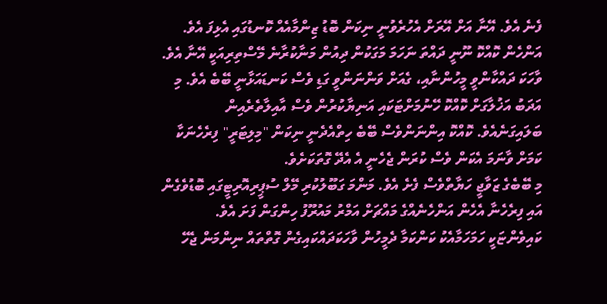ފެނެ އެވެ. އޭނާ އަށް އޭރަށް އެހުރެވުނީ ނިކަން ބޮޑު ޒިންމާއެއް ކޮނޑުގައި އެޅިފަ އެވެ. އަންހެން ކޮއްކޮ ނޫނީ ދައްތަ ނަހަމަ މަގަކުން ދިއުން މަނާކުރާނެ މޭސްތިރިއަކީ އޭނާ އެވެ. ވާހަކަ ދައްކާންވީ މީހުންނާއި، ގެއަށް ވަންނަންވީ ގަޑި ވެސް ކަނޑައަޅާނީ ބޭބެ އެވެ. މި އަދަބު އަޚުލާގަށް ކޮއްކޮ ހޭނުމަށްޓަކައި އަނިޔާކުރުން ވެސް އާއިލާތެރެއިން ބަލައިގަނެއެވެ. ކޮއްކޮ އިންނަންވެސް ބޭބެ ހިތްއެދެނީ ނިކަން "މިލިޓަރީ" ފިރެހެނަކާ ކަމަށް ވާނަމަ އެކަން ވެސް ކުރަން ޖެހެނީ އެ އެދޭ ގޮތަކަށެވެ.
މި ބޭބެގެ ޒަވާޖީ ހަޔާތްވެސް ފެށެ އެވެ. މަންމަ ގަބޫލުކުރި މޭލް ސުޕީރިއޮރިޓީގައި ބޮޑުވެގެން އައި ފިރެހެނާ އެހެން އަންހެނެއްގެ މައްޗަށް އަމްރު މައުރޫފު ހިންގަން ފަށަ އެވެ. ކައިވެންޏަކީ ހަމަހަމާއެކު ކަންކަމާ ދެމީހުން ވާހަކަދައްކައިގެން ގޮތްތައް ނިންމަން ޖެހޭ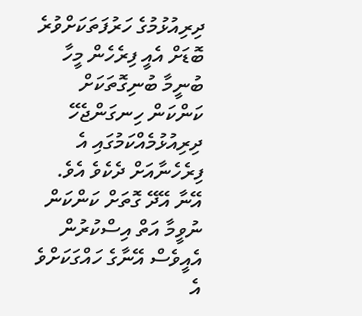ދިރިއުޅުމުގެ ހަރުފަތަކަށްވުރެ ބޮޑަށް އެއީ ފިރެހެން މީހާ ބުނީމާ ބުނިގޮތަކަށް ކަންކަން ހިނގަންޖެހޭ ދިރިއުޅުމެއްކަމުގައި އެ ފިރެހެނާއަށް ދެކެވެ އެވެ. އޭނާ އޭދޭ ގޮތަށް ކަންކަން ނުވީމާ އަތް އިސްކުރުން އެއީވެސް އޭނާގެ ހައްގަކަށްވެ އެ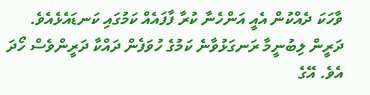ވާހަކަ ދެއްކުން އެއީ އަންހެނާ ކުރާ ފާފައެއް ކަމުގައި ކަނޑައެޅެއެވެ. ދަރީން ލިބުނީމާ ރަނގަޅުވާނެ ކަމުގެ ހުވަފެން ދައްކާ ދަރީންވެސް ހޯދަ އެވެ. އޭގެ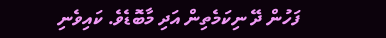ފަހުން ދޭ ނިކަމެތިން އަދި މާބޮޑެވެ. ކައިވެނި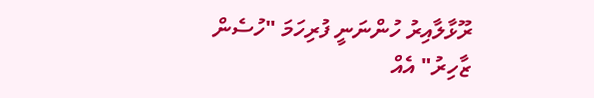ރޫޅާލާއިރު ހުންނަނީ ފުރިހަމަ "ހުސެން ޒާހިރު" އެއް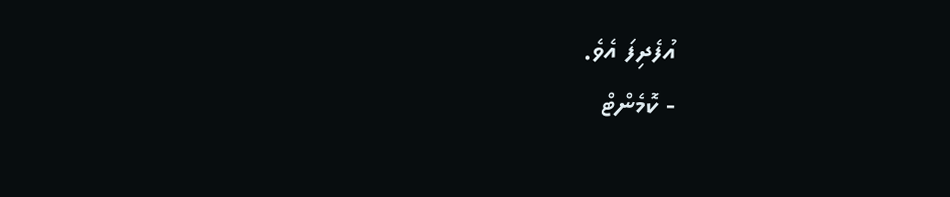އުފެދިފަ އެވެ.
- ކޮމެންޓް